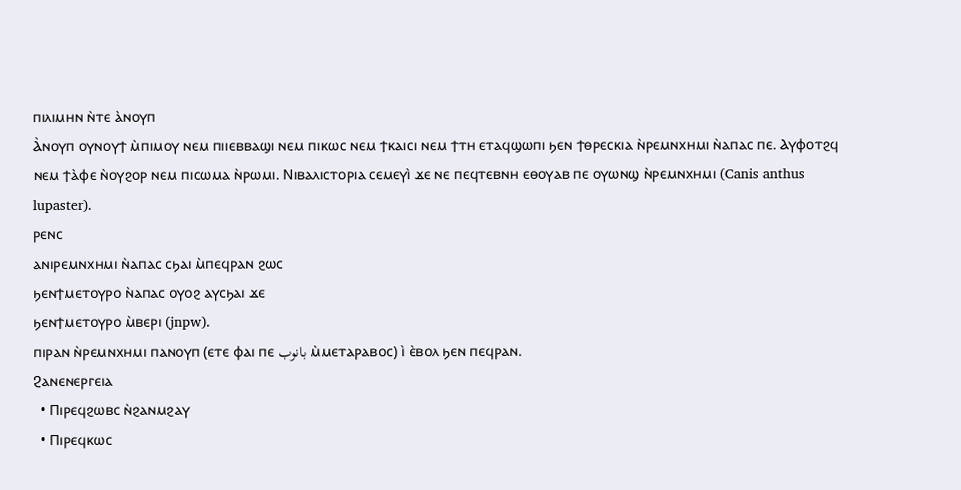ⲡⲓⲗⲓⲙⲏⲛ ⲛ̀ⲧⲉ ⲁ̀ⲛⲟⲩⲡ
Ⲁ̀ⲛⲟⲩⲡ ⲟⲩⲛⲟⲩϯ ⲙ̀ⲡⲓⲙⲟⲩ ⲛⲉⲙ ⲡⲓⲓⲉⲃⲃⲁϣⲓ ⲛⲉⲙ ⲡⲓⲕⲱⲥ ⲛⲉⲙ ϯⲕⲁⲓⲥⲓ ⲛⲉⲙ ϯⲧⲏ ⲉⲧⲁϥϣⲱⲡⲓ ϧⲉⲛ ϯⲑⲣⲉⲥⲕⲓⲁ ⲛ̀ⲣⲉⲙⲛⲭⲏⲙⲓ ⲛ̀ⲁⲡⲁⲥ ⲡⲉ. Ⲁⲩⲫⲟⲧϩϥ ⲛⲉⲙ ϯⲁ̀ⲫⲉ ⲛ̀ⲟⲩϩⲟⲣ ⲛⲉⲙ ⲡⲓⲥⲱⲙⲁ ⲛ̀ⲣⲱⲙⲓ. Ⲛⲓⲃⲁⲗⲓⲥⲧⲟⲣⲓⲁ ⲥⲉⲙⲉⲩⲓ̀ ϫⲉ ⲛⲉ ⲡⲉϥⲧⲉⲃⲛⲏ ⲉⲑⲟⲩⲁⲃ ⲡⲉ ⲟⲩⲱⲛϣ ⲛ̀ⲣⲉⲙⲛⲭⲏⲙⲓ (Canis anthus lupaster).
ⲣⲉⲛⲥ
ⲁⲛⲓⲣⲉⲙⲛⲭⲏⲙⲓ ⲛ̀ⲁⲡⲁⲥ ⲥϧⲁⲓ ⲙ̀ⲡⲉϥⲣⲁⲛ ϩⲱⲥ
ϧⲉⲛϯⲙⲉⲧⲟⲩⲣⲟ ⲛ̀ⲁⲡⲁⲥ ⲟⲩⲟϩ ⲁⲩⲥϧⲁⲓ ϫⲉ
ϧⲉⲛϯⲙⲉⲧⲟⲩⲣⲟ ⲙ̀ⲃⲉⲣⲓ (jnpw).
ⲡⲓⲣⲁⲛ ⲛ̀ⲣⲉⲙⲛⲭⲏⲙⲓ ⲡⲁⲛⲟⲩⲡ (ⲉⲧⲉ ⲫⲁⲓ ⲡⲉ بانوب ⲙ̀ⲙⲉⲧⲁⲣⲁⲃⲟⲥ) ⲓ̀ ⲉ̀ⲃⲟⲗ ϧⲉⲛ ⲡⲉϥⲣⲁⲛ.
Ϩⲁⲛⲉⲛⲉⲣⲅⲉⲓⲁ
  • Ⲡⲓⲣⲉϥϩⲱⲃⲥ ⲛ̀ϩⲁⲛⲙϩⲁⲩ
  • Ⲡⲓⲣⲉϥⲕⲱⲥ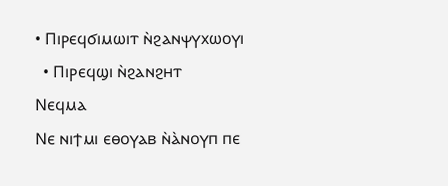• Ⲡⲓⲣⲉϥϭⲓⲙⲱⲓⲧ ⲛ̀ϩⲁⲛⲯⲩⲭⲱⲟⲩⲓ
  • Ⲡⲓⲣⲉϥϣⲓ ⲛ̀ϩⲁⲛϩⲏⲧ
Ⲛⲉϥⲙⲁ
Ⲛⲉ ⲛⲓϯⲙⲓ ⲉⲑⲟⲩⲁⲃ ⲛ̀ⲁ̀ⲛⲟⲩⲡ ⲡⲉ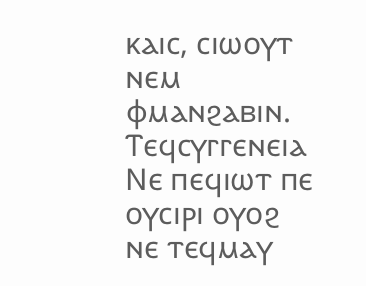ⲕⲁⲓⲥ, ⲥⲓⲱⲟⲩⲧ ⲛⲉⲙ ⲫⲙⲁⲛϩⲁⲃⲓⲛ.
Ⲧⲉϥⲥⲩⲅⲅⲉⲛⲉⲓⲁ
Ⲛⲉ ⲡⲉϥⲓⲱⲧ ⲡⲉ ⲟⲩⲥⲓⲣⲓ ⲟⲩⲟϩ ⲛⲉ ⲧⲉϥⲙⲁⲩ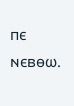ⲡⲉ ⲛⲉⲃⲑⲱ.